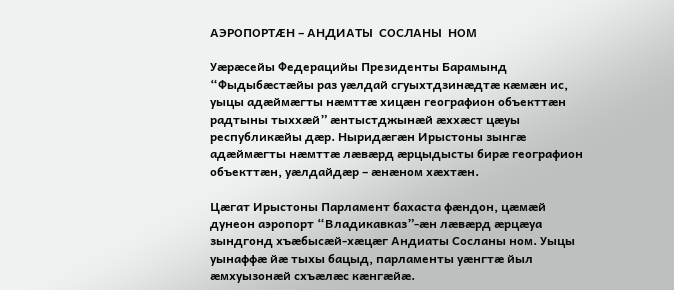АЭРОПОРТÆН – АНДИАТЫ  СОСЛАНЫ  НОМ

Уæрæсейы Федерацийы Президенты Барамынд “Фыдыбæстæйы раз уæлдай сгуыхтдзинæдтæ кæмæн ис, уыцы адæймæгты нæмттæ хицæн географион объекттæн радтыны тыххæй” æнтыстджынæй æххæст цæуы республикæйы дæр. Ныридæгæн Ирыстоны зынгæ адæймæгты нæмттæ лæвæрд æрцыдысты бирæ географион объекттæн, уæлдайдæр – æнæном хæхтæн.

Цæгат Ирыстоны Парламент бахаста фæндон, цæмæй дунеон аэропорт “Владикавказ”-æн лæвæрд æрцæуа зындгонд хъæбысæй-хæцæг Андиаты Сосланы ном. Уыцы уынаффæ йæ тыхы бацыд, парламенты уæнгтæ йыл æмхуызонæй схъæлæс кæнгæйæ.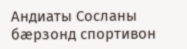Андиаты Сосланы бæрзонд спортивон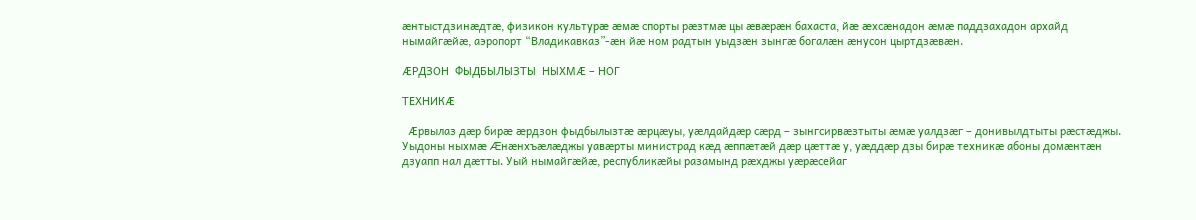æнтыстдзинæдтæ, физикон культурæ æмæ спорты рæзтмæ цы æвæрæн бахаста, йæ æхсæнадон æмæ паддзахадон архайд нымайгæйæ, аэропорт “Владикавказ”-æн йæ ном радтын уыдзæн зынгæ богалæн æнусон цыртдзæвæн.

ÆРДЗОН  ФЫДБЫЛЫЗТЫ  НЫХМÆ – НОГ

ТЕХНИКÆ

  Æрвылаз дæр бирæ æрдзон фыдбылызтæ æрцæуы, уæлдайдæр сæрд – зынгсирвæзтыты æмæ уалдзæг – донивылдтыты рæстæджы. Уыдоны ныхмæ Æнæнхъæлæджы уавæрты министрад кæд æппæтæй дæр цæттæ у, уæддæр дзы бирæ техникæ абоны домæнтæн дзуапп нал дæтты. Уый нымайгæйæ, республикæйы разамынд рæхджы уæрæсейаг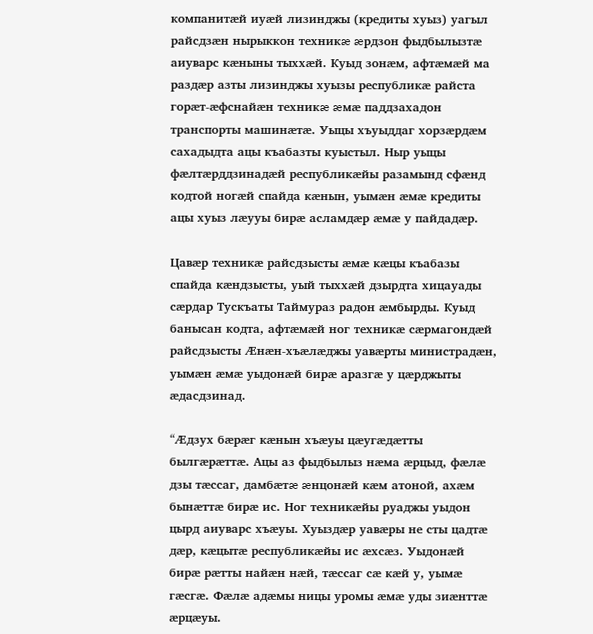компанитæй иуæй лизинджы (кредиты хуыз) уагыл райсдзæн нырыккон техникæ æрдзон фыдбылызтæ аиуварс кæныны тыххæй. Куыд зонæм, афтæмæй ма раздæр азты лизинджы хуызы республикæ райста горæт-æфснайæн техникæ æмæ паддзахадон транспорты машинæтæ. Уыцы хъуыддаг хорзæрдæм сахадыдта ацы къабазты куыстыл. Ныр уыцы фæлтæрддзинадæй республикæйы разамынд сфæнд кодтой ногæй спайда кæнын, уымæн æмæ кредиты ацы хуыз лæууы бирæ асламдæр æмæ у пайдадæр.

Цавæр техникæ райсдзысты æмæ кæцы къабазы спайда кæндзысты, уый тыххæй дзырдта хицауады сæрдар Тускъаты Таймураз радон æмбырды. Куыд банысан кодта, афтæмæй ног техникæ сæрмагондæй райсдзысты Æнæн-хъæлæджы уавæрты министрадæн, уымæн æмæ уыдонæй бирæ аразгæ у цæрджыты æдасдзинад.

“Æдзух бæрæг кæнын хъæуы цæугæдæтты былгæрæттæ. Ацы аз фыдбылыз нæма æрцыд, фæлæ дзы тæссаг, дамбæтæ æнцонæй кæм атоной, ахæм бынæттæ бирæ ис. Ног техникæйы руаджы уыдон цырд аиуварс хъæуы. Хуыздæр уавæры не сты цадтæ дæр, кæцытæ республикæйы ис æхсæз. Уыдонæй бирæ рæтты найæн нæй, тæссаг сæ кæй у, уымæ гæсгæ. Фæлæ адæмы ницы уромы æмæ уды зиæнттæ æрцæуы.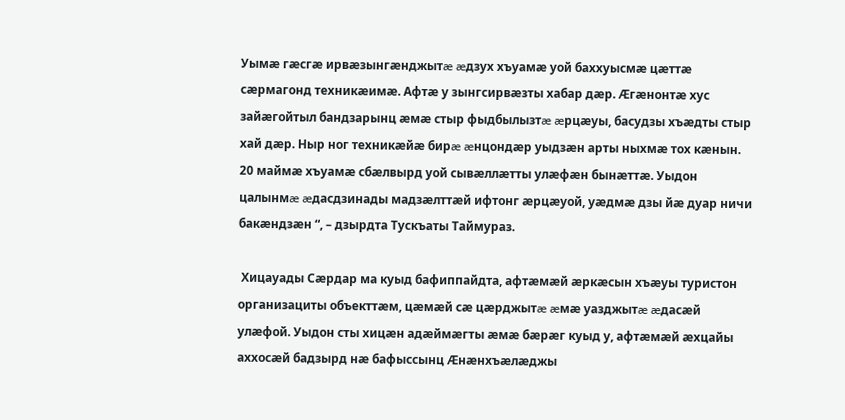Уымæ гæсгæ ирвæзынгæнджытæ æдзух хъуамæ уой баххуысмæ цæттæ сæрмагонд техникæимæ. Афтæ у зынгсирвæзты хабар дæр. Æгæнонтæ хус зайæгойтыл бандзарынц æмæ стыр фыдбылызтæ æрцæуы, басудзы хъæдты стыр хай дæр. Ныр ног техникæйæ бирæ æнцондæр уыдзæн арты ныхмæ тох кæнын. 20 маймæ хъуамæ сбæлвырд уой сывæллæтты улæфæн бынæттæ. Уыдон цалынмæ æдасдзинады мадзæлттæй ифтонг æрцæуой, уæдмæ дзы йæ дуар ничи бакæндзæн “, – дзырдта Тускъаты Таймураз.

 Хицауады Сæрдар ма куыд бафиппайдта, афтæмæй æркæсын хъæуы туристон организациты объекттæм, цæмæй сæ цæрджытæ æмæ уазджытæ æдасæй улæфой. Уыдон сты хицæн адæймæгты æмæ бæрæг куыд у, афтæмæй æхцайы аххосæй бадзырд нæ бафыссынц Æнæнхъæлæджы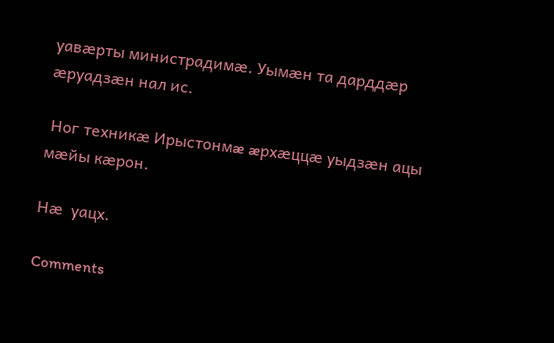уавæрты министрадимæ. Уымæн та дарддæр æруадзæн нал ис.

 Ног техникæ Ирыстонмæ æрхæццæ уыдзæн ацы мæйы кæрон.

Нæ  уацх.

Comments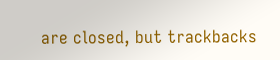are closed, but trackbacks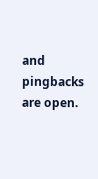and pingbacks are open.